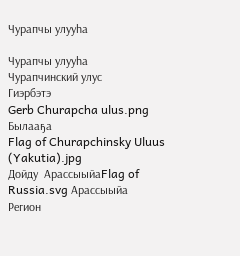Чурапчы улууһа

Чурапчы улууhа
Чурапчинский улус
Гиэрбэтэ
Gerb Churapcha ulus.png
Былааҕа
Flag of Churapchinsky Uluus (Yakutia).jpg
Дойду  АрассыыйаFlag of Russia.svg Арассыыйа
Регион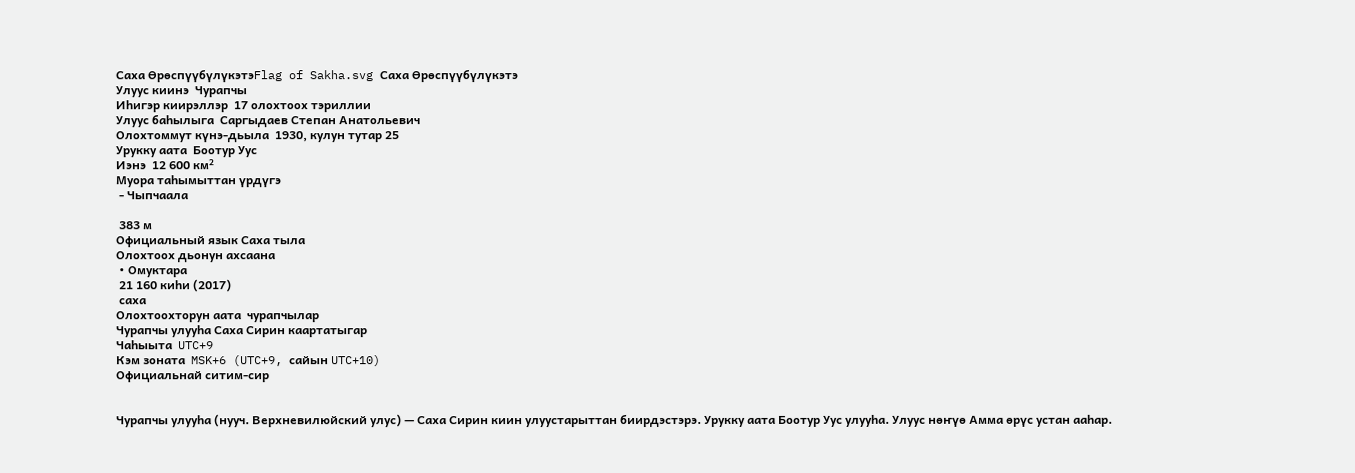Саха ӨрөспүүбүлүкэтэFlag of Sakha.svg Саха Өрөспүүбүлүкэтэ
Улуус киинэ  Чурапчы
Иһигэр киирэллэр  17 олохтоох тэриллии
Улуус баһылыга  Саргыдаев Степан Анатольевич
Олохтоммут күнэ-дьыла  1930, кулун тутар 25
Урукку аата  Боотур Уус
Иэнэ  12 600 км²
Муора таһымыттан үрдүгэ
 - Чыпчаала

 383 м
Официальный язык Саха тыла
Олохтоох дьонун ахсаана
 • Омуктара
 21 160 киһи (2017)
 саха
Олохтоохторун аата  чурапчылар
Чурапчы улууhа Саха Сирин каартатыгар
Чаһыыта  UTC+9
Кэм зоната  MSK+6 (UTC+9, сайын UTC+10)
Официальнай ситим-сир


Чурапчы улууһа (нууч. Верхневилюйский улус) — Саха Сирин киин улуустарыттан биирдэстэрэ. Урукку аата Боотур Уус улууһа. Улуус нөҥүө Амма өрүс устан ааһар.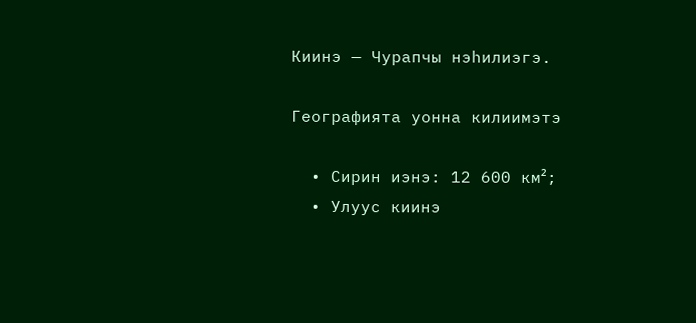Киинэ — Чурапчы нэһилиэгэ.

Географията уонна килиимэтэ

  • Сирин иэнэ: 12 600 км²;
  • Улуус киинэ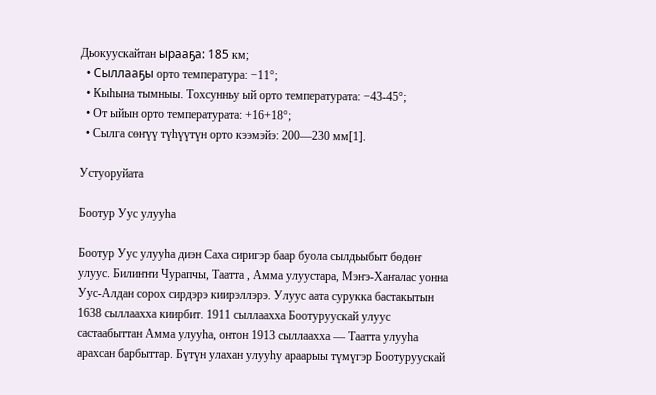Дьокуускайтан ырааҕа: 185 км;
  • Сыллааҕы орто температура: −11°;
  • Кыһына тымныы. Тохсунньу ый орто температурата: −43-45°;
  • От ыйын орто температурата: +16+18°;
  • Сылга сөҥүү түһүүтүн орто кээмэйэ: 200—230 мм[1].

Устуоруйата

Боотур Уус улууһа

Боотур Уус улууһа диэн Саха сиригэр баар буола сылдьыбыт бөдөҥ улуус. Билиҥҥи Чурапчы, Таатта , Амма улуустара, Мэҥэ-Хаҥалас уонна Уус-Алдан сорох сирдэрэ киирэллэрэ. Улуус аата сурукка бастакытын 1638 сыллаахха киирбит. 1911 сыллаахха Боотуруускай улуус састаабыттан Амма улууһа, онтон 1913 сыллаахха — Таатта улууһа арахсан барбыттар. Бүтүн улахан улууһу араарыы түмүгэр Боотуруускай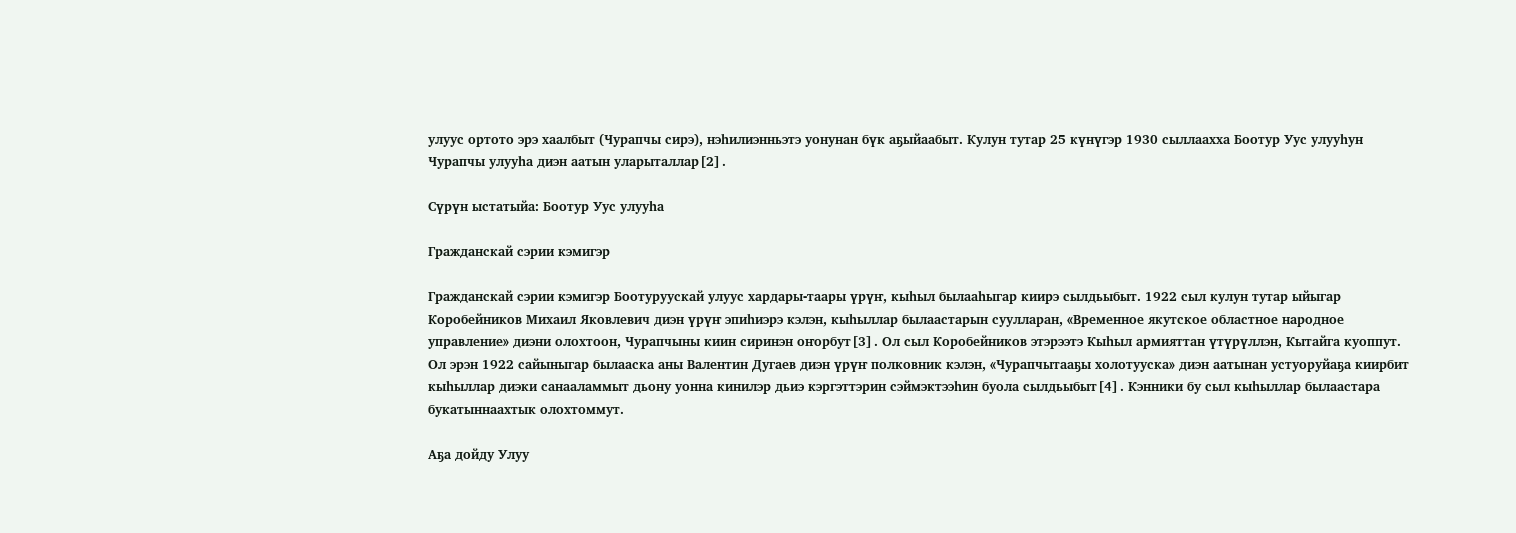улуус ортото эрэ хаалбыт (Чурапчы сирэ), нэһилиэнньэтэ уонунан бүк аҕыйаабыт. Кулун тутар 25 күнүгэр 1930 сыллаахха Боотур Уус улууһун Чурапчы улууһа диэн аатын уларыталлар[2].

Сүрүн ыстатыйа: Боотур Уус улууһа

Гражданскай сэрии кэмигэр

Гражданскай сэрии кэмигэр Боотуруускай улуус хардары-таары үрүҥ, кыһыл былааһыгар киирэ сылдьыбыт. 1922 сыл кулун тутар ыйыгар Коробейников Михаил Яковлевич диэн үрүҥ эпиһиэрэ кэлэн, кыһыллар былаастарын суулларан, «Временное якутское областное народное управление» диэни олохтоон, Чурапчыны киин сиринэн оҥорбут[3]. Ол сыл Коробейников этэрээтэ Кыһыл армияттан үтүрүллэн, Кытайга куоппут. Ол эрэн 1922 сайыныгар былааска аны Валентин Дугаев диэн үрүҥ полковник кэлэн, «Чурапчытааҕы холотууска» диэн аатынан устуоруйаҕа киирбит кыһыллар диэки санааламмыт дьону уонна кинилэр дьиэ кэргэттэрин сэймэктээһин буола сылдьыбыт[4]. Кэнники бу сыл кыһыллар былаастара букатыннаахтык олохтоммут.

Аҕа дойду Улуу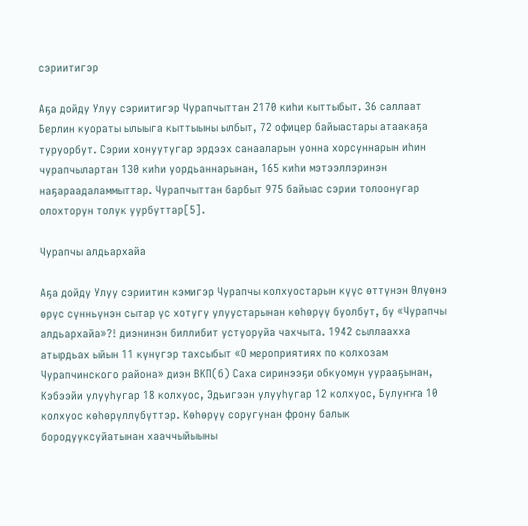сэриитигэр

Аҕа дойду Улуу сэриитигэр Чурапчыттан 2170 киһи кыттыбыт. 36 саллаат Берлин куораты ылыыга кыттыыны ылбыт, 72 офицер байыастары атаакаҕа туруорбут. Сэрии хонуутугар эрдээх санааларын уонна хорсуннарын иһин чурапчылартан 130 киһи уордьаннарынан, 165 киһи мэтээллэринэн наҕараадаламмыттар. Чурапчыттан барбыт 975 байыас сэрии толоонугар олохторун толук уурбуттар[5].

Чурапчы алдьархайа

Аҕа дойду Улуу сэриитин кэмигэр Чурапчы колхуостарын күүс өттүнэн Өлүөнэ өрүс сүнньүнэн сытар үс хотугу улуустарынан көһөрүү буолбут, бу «Чурапчы алдьархайа»?! диэнинэн биллибит устуоруйа чахчыта. 1942 сыллаахха атырдьах ыйын 11 күнүгэр тахсыбыт «О мероприятиях по колхозам Чурапчинского района» диэн ВКП(б) Саха сиринээҕи обкуомун уурааҕынан, Кэбээйи улууһугар 18 колхуос, Эдьигээн улууһугар 12 колхуос, Булуҥҥа 10 колхуос көһөрүллүбүттэр. Көһөрүү соругунан фрону балык бородууксуйатынан хааччыйыыны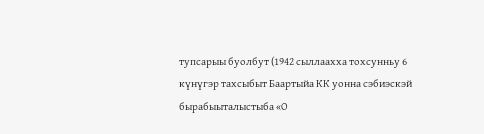тупсарыы буолбут (1942 сыллаахха тохсунньу 6 күнүгэр тахсыбыт Баартыйа КК уонна сэбиэскэй бырабыыталыстыба «О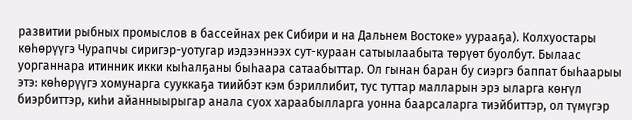развитии рыбных промыслов в бассейнах рек Сибири и на Дальнем Востоке» уурааҕа). Колхуостары көһөрүүгэ Чурапчы сиригэр-уотугар иэдээннээх сут-кураан сатыылаабыта төрүөт буолбут. Былаас уорганнара итинник икки кыһалҕаны быһаара сатаабыттар. Ол гынан баран бу сиэргэ баппат быһаарыы этэ: көһөрүүгэ хомунарга сууккаҕа тиийбэт кэм бэриллибит, тус туттар малларын эрэ ыларга көҥүл биэрбиттэр, киһи айанныырыгар анала суох хараабылларга уонна баарсаларга тиэйбиттэр, ол түмүгэр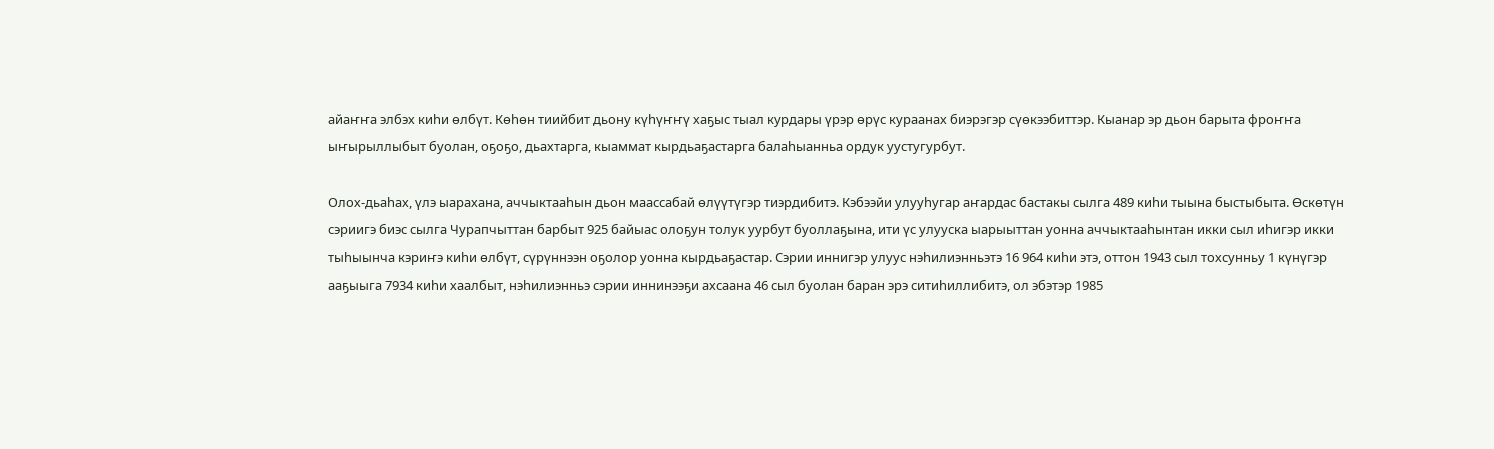айаҥҥа элбэх киһи өлбүт. Көһөн тиийбит дьону күһүҥҥү хаҕыс тыал курдары үрэр өрүс кураанах биэрэгэр сүөкээбиттэр. Кыанар эр дьон барыта фроҥҥа ыҥырыллыбыт буолан, оҕоҕо, дьахтарга, кыаммат кырдьаҕастарга балаһыанньа ордук уустугурбут.

Олох-дьаһах, үлэ ыарахана, аччыктааһын дьон маассабай өлүүтүгэр тиэрдибитэ. Кэбээйи улууһугар аҥардас бастакы сылга 489 киһи тыына быстыбыта. Өскөтүн сэриигэ биэс сылга Чурапчыттан барбыт 925 байыас олоҕун толук уурбут буоллаҕына, ити үс улууска ыарыыттан уонна аччыктааһынтан икки сыл иһигэр икки тыһыынча кэриҥэ киһи өлбүт, сүрүннээн оҕолор уонна кырдьаҕастар. Сэрии иннигэр улуус нэһилиэнньэтэ 16 964 киһи этэ, оттон 1943 сыл тохсунньу 1 күнүгэр ааҕыыга 7934 киһи хаалбыт, нэһилиэнньэ сэрии иннинээҕи ахсаана 46 сыл буолан баран эрэ ситиһиллибитэ, ол эбэтэр 1985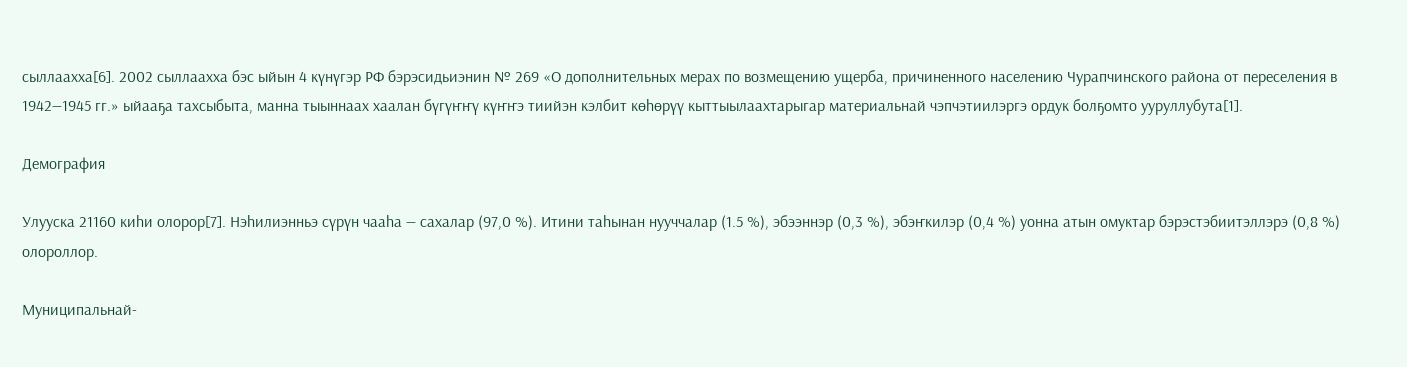сыллаахха[6]. 2002 сыллаахха бэс ыйын 4 күнүгэр РФ бэрэсидьиэнин № 269 «О дополнительных мерах по возмещению ущерба, причиненного населению Чурапчинского района от переселения в 1942—1945 гг.» ыйааҕа тахсыбыта, манна тыыннаах хаалан бүгүҥҥү күҥҥэ тиийэн кэлбит көһөрүү кыттыылаахтарыгар материальнай чэпчэтиилэргэ ордук болҕомто ууруллубута[1].

Демография

Улууска 21160 киһи олорор[7]. Нэһилиэнньэ сүрүн чааһа — сахалар (97,0 %). Итини таһынан нууччалар (1.5 %), эбээннэр (0,3 %), эбэҥкилэр (0,4 %) уонна атын омуктар бэрэстэбиитэллэрэ (0,8 %) олороллор.

Муниципальнай-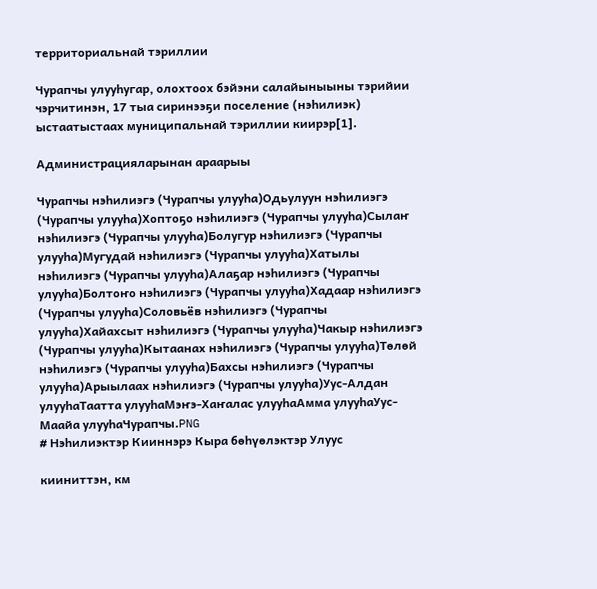территориальнай тэриллии

Чурапчы улууһугар, олохтоох бэйэни салайыныыны тэрийии чэрчитинэн, 17 тыа сиринээҕи поселение (нэһилиэк) ыстаатыстаах муниципальнай тэриллии киирэр[1].

Администрацияларынан араарыы

Чурапчы нэһилиэгэ (Чурапчы улууһа)Одьулуун нэһилиэгэ (Чурапчы улууһа)Хоптоҕо нэһилиэгэ (Чурапчы улууһа)Сылаҥ нэһилиэгэ (Чурапчы улууһа)Болугур нэһилиэгэ (Чурапчы улууһа)Мугудай нэһилиэгэ (Чурапчы улууһа)Хатылы нэһилиэгэ (Чурапчы улууһа)Алаҕар нэһилиэгэ (Чурапчы улууһа)Болтоҥо нэһилиэгэ (Чурапчы улууһа)Хадаар нэһилиэгэ (Чурапчы улууһа)Соловьёв нэһилиэгэ (Чурапчы улууһа)Хайахсыт нэһилиэгэ (Чурапчы улууһа)Чакыр нэһилиэгэ (Чурапчы улууһа)Кытаанах нэһилиэгэ (Чурапчы улууһа)Төлөй нэһилиэгэ (Чурапчы улууһа)Бахсы нэһилиэгэ (Чурапчы улууһа)Арыылаах нэһилиэгэ (Чурапчы улууһа)Уус-Алдан улууһаТаатта улууһаМэҥэ-Хаҥалас улууһаАмма улууһаУус-Маайа улууһаЧурапчы.PNG
# Нэһилиэктэр Кииннэрэ Кыра бөһүөлэктэр Улуус

кииниттэн, км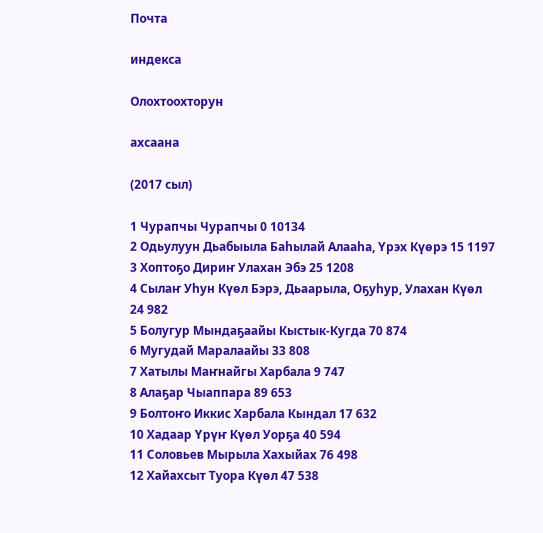Почта

индекса

Олохтоохторун

ахсаана

(2017 сыл)

1 Чурапчы Чурапчы 0 10134
2 Одьулуун Дьабыыла Баһылай Алааһа, Үрэх Күөрэ 15 1197
3 Хоптоҕо Дириҥ Улахан Эбэ 25 1208
4 Сылаҥ Уһун Күөл Бэрэ, Дьаарыла, Оҕуһур, Улахан Күөл 24 982
5 Болугур Мындаҕаайы Кыстык-Кугда 70 874
6 Мугудай Маралаайы 33 808
7 Хатылы Маҥнайгы Харбала 9 747
8 Алаҕар Чыаппара 89 653
9 Болтоҥо Иккис Харбала Кындал 17 632
10 Хадаар Үрүҥ Күөл Уорҕа 40 594
11 Соловьев Мырыла Хахыйах 76 498
12 Хайахсыт Туора Күөл 47 538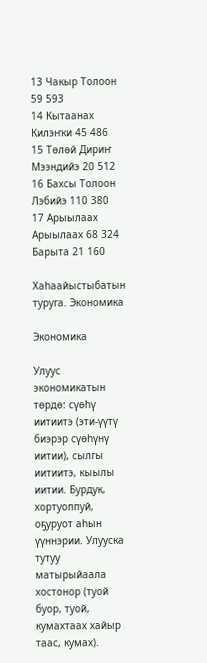13 Чакыр Толоон 59 593
14 Кытаанах Килэҥки 45 486
15 Төлөй Дириҥ Мээндийэ 20 512
16 Бахсы Толоон Лэбийэ 110 380
17 Арыылаах Арыылаах 68 324
Барыта 21 160

Хаһаайыстыбатын туруга. Экономика

Экономика

Улуус экономикатын төрдө: сүөһү иитиитэ (эти-үүтү биэрэр сүөһүнү иитии), сылгы иитиитэ, кыылы иитии. Бурдук, хортуоппуй, оҕуруот аһын үүннэрии. Улууска тутуу матырыйаала хостонор (туой буор, туой, кумахтаах хайыр таас, кумах).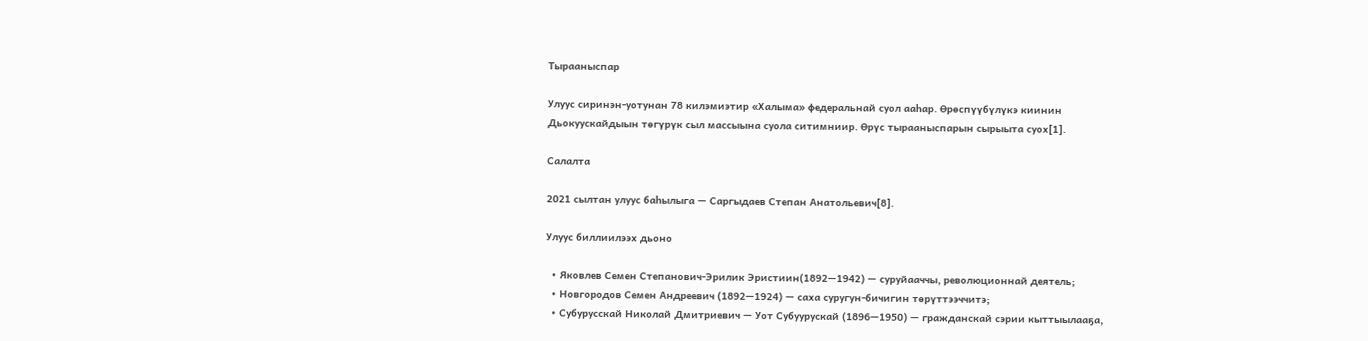Тырааныспар

Улуус сиринэн-уотунан 78 килэмиэтир «Халыма» федеральнай суол ааһар. Өрөспүүбүлүкэ киинин Дьокуускайдыын төгүрүк сыл массыына суола ситимниир. Өрүс тырааныспарын сырыыта суох[1].

Салалта

2021 сылтан улуус баһылыга — Саргыдаев Степан Анатольевич[8].

Улуус биллиилээх дьоно

  • Яковлев Семен Степанович-Эрилик Эристиин(1892—1942) — суруйааччы, революционнай деятель;
  • Новгородов Семен Андреевич (1892—1924) — саха суругун-бичигин төрүттээччитэ;
  • Субурусскай Николай Дмитриевич — Уот Субуурускай (1896—1950) — гражданскай сэрии кыттыылааҕа,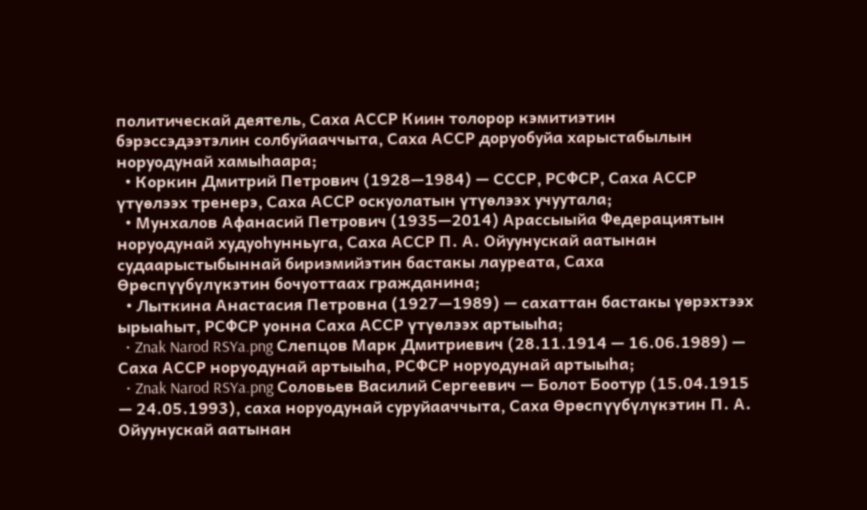политическай деятель, Саха АССР Киин толорор кэмитиэтин бэрэссэдээтэлин солбуйааччыта, Саха АССР доруобуйа харыстабылын норуодунай хамыһаара;
  • Коркин Дмитрий Петрович (1928—1984) — СССР, РСФСР, Саха АССР үтүөлээх тренерэ, Саха АССР оскуолатын үтүөлээх учуутала;
  • Мунхалов Афанасий Петрович (1935—2014) Арассыыйа Федерациятын норуодунай худуоhунньуга, Саха АССР П. А. Ойуунускай аатынан судаарыстыбыннай бириэмийэтин бастакы лауреата, Саха Өрөспүүбүлүкэтин бочуоттаах гражданина;
  • Лыткина Анастасия Петровна (1927—1989) — сахаттан бастакы үөрэхтээх ырыаhыт, РСФСР уонна Саха АССР үтүөлээх артыыhа;
  • Znak Narod RSYa.png Слепцов Марк Дмитриевич (28.11.1914 — 16.06.1989) — Саха АССР норуодунай артыыһа, РСФСР норуодунай артыыһа;
  • Znak Narod RSYa.png Соловьев Василий Сергеевич — Болот Боотур (15.04.1915 — 24.05.1993), саха норуодунай суруйааччыта, Саха Өрөспүүбүлүкэтин П. А. Ойуунускай аатынан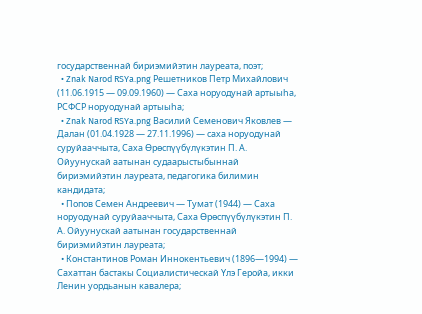государственнай бириэмийэтин лауреата, поэт;
  • Znak Narod RSYa.png Решетников Петр Михайлович (11.06.1915 — 09.09.1960) — Саха норуодунай артыыһа, РСФСР норуодунай артыыһа;
  • Znak Narod RSYa.png Василий Семенович Яковлев — Далан (01.04.1928 — 27.11.1996) — саха норуодунай суруйааччыта, Саха Өрөспүүбүлүкэтин П. А. Ойуунускай аатынан судаарыстыбыннай бириэмийэтин лауреата, педагогика билимин кандидата;
  • Попов Семен Андреевич — Тумат (1944) — Саха норуодунай суруйааччыта, Саха Өрөспүүбүлүкэтин П. А. Ойуунускай аатынан государственнай бириэмийэтин лауреата;
  • Константинов Роман Иннокентьевич (1896—1994) — Сахаттан бастакы Социалистическай Үлэ Геройа, икки Ленин уордьанын кавалера;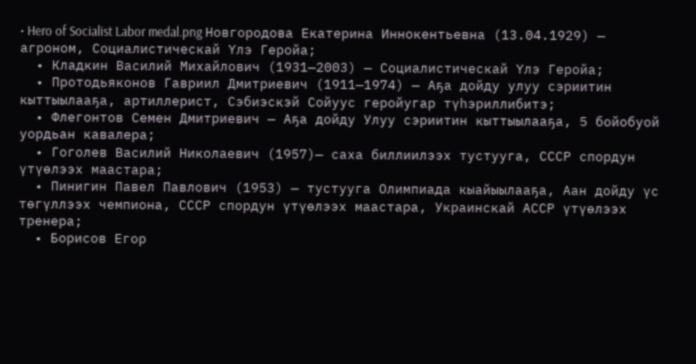• Hero of Socialist Labor medal.png Новгородова Екатерина Иннокентьевна (13.04.1929) — агроном, Социалистическай Үлэ Геройа;
  • Кладкин Василий Михайлович (1931—2003) — Социалистическай Үлэ Геройа;
  • Протодьяконов Гавриил Дмитриевич (1911—1974) — Аҕа дойду улуу сэриитин кыттыылааҕа, артиллерист, Сэбиэскэй Сойуус геройугар түhэриллибитэ;
  • Флегонтов Семен Дмитриевич — Аҕа дойду Улуу сэриитин кыттыылааҕа, 5 бойобуой уордьан кавалера;
  • Гоголев Василий Николаевич (1957)— саха биллиилээх тустууга, СССР спордун үтүөлээх маастара;
  • Пинигин Павел Павлович (1953) — тустууга Олимпиада кыайыылааҕа, Аан дойду үс төгүллээх чемпиона, СССР спордун үтүөлээх маастара, Украинскай АССР үтүөлээх тренера;
  • Борисов Егор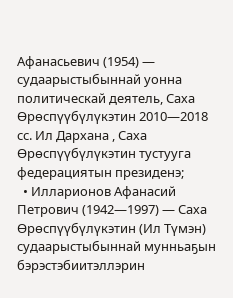Афанасьевич (1954) — судаарыстыбыннай уонна политическай деятель, Саха Өрөспүүбүлүкэтин 2010—2018 сс. Ил Дархана , Саха Өрөспүүбүлүкэтин тустууга федерациятын президенэ;
  • Илларионов Афанасий Петрович (1942—1997) — Саха Өрөспүүбүлүкэтин (Ил Түмэн) судаарыстыбыннай мунньаҕын бэрэстэбиитэллэрин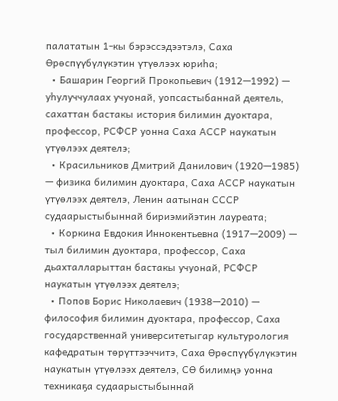палататын 1-кы бэрэссэдээтэлэ, Саха Өрөспүүбүлүкэтин үтүөлээх юриhа;
  • Башарин Георгий Прокопьевич (1912—1992) — уhулуччулаах учуонай, уопсастыбаннай деятель, сахаттан бастакы история билимин дуоктара, профессор, РСФСР уонна Саха АССР наукатын үтүөлээх деятелэ;
  • Красильников Дмитрий Данилович (1920—1985) — физика билимин дуоктара, Саха АССР наукатын үтүөлээх деятелэ, Ленин аатынан СССР судаарыстыбыннай бириэмийэтин лауреата;
  • Коркина Евдокия Иннокентьевна (1917—2009) — тыл билимин дуоктара, профессор, Саха дьахталларыттан бастакы учуонай, РСФСР наукатын үтүөлээх деятелэ;
  • Попов Борис Николаевич (1938—2010) — философия билимин дуоктара, профессор, Саха государственнай университетыгар культурология кафедратын төрүттээччитэ, Саха Өрөспүүбүлүкэтин наукатын үтүөлээх деятелэ, СӨ билимңэ уонна техникаҕа судаарыстыбыннай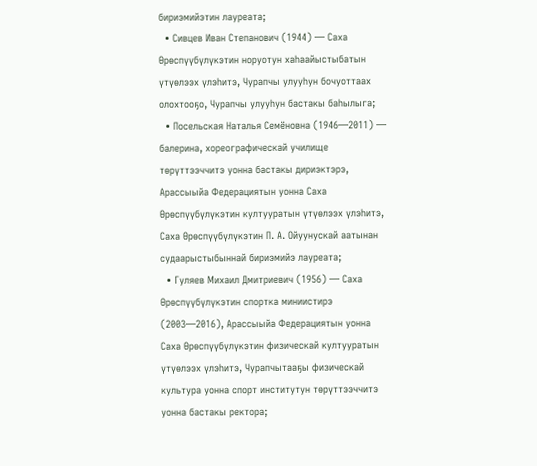бириэмийэтин лауреата;
  • Сивцев Иван Степанович (1944) — Саха Өрөспүүбүлүкэтин норуотун хаһаайыстыбатын үтүөлээх үлэһитэ, Чурапчы улууһун бочуоттаах олохтооҕо, Чурапчы улууһун бастакы баһылыга;
  • Посельская Наталья Семёновна (1946—2011) — балерина, хореографическай училище төрүттээччитэ уонна бастакы дириэктэрэ, Арассыыйа Федерациятын уонна Саха Өрөспүүбүлүкэтин култууратын үтүөлээх үлэhитэ, Саха Өрөспүүбүлүкэтин П. А. Ойуунускай аатынан судаарыстыбыннай бириэмийэ лауреата;
  • Гуляев Михаил Дмитриевич (1956) — Саха Өрөспүүбүлүкэтин спортка миниистирэ (2003—2016), Арассыыйа Федерациятын уонна Саха Өрөспүүбүлүкэтин физическай култууратын үтүөлээх үлэhитэ, Чурапчытааҕы физическай культура уонна спорт институтун төрүттээччитэ уонна бастакы ректора;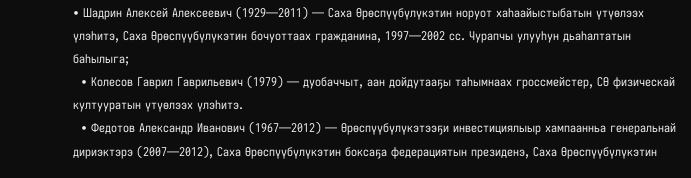• Шадрин Алексей Алексеевич (1929—2011) — Саха Өрөспүүбүлүкэтин норуот хаhаайыстыбатын үтүөлээх үлэhитэ, Саха Өрөспүүбүлүкэтин бочуоттаах гражданина, 1997—2002 сс. Чурапчы улууhун дьаhалтатын баhылыга;
  • Колесов Гаврил Гаврильевич (1979) — дуобаччыт, аан дойдутааҕы таhымнаах гроссмейстер, СӨ физическай култууратын үтүөлээх үлэhитэ.
  • Федотов Александр Иванович (1967—2012) — Өрөспүүбүлүкэтээҕи инвестициялыыр хампаанньа генеральнай дириэктэрэ (2007—2012), Саха Өрөспүүбүлүкэтин боксаҕа федерациятын президенэ, Саха Өрөспүүбүлүкэтин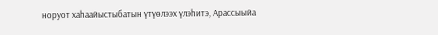норуот хаhаайыстыбатын үтүөлээх үлэhитэ, Арассыыйа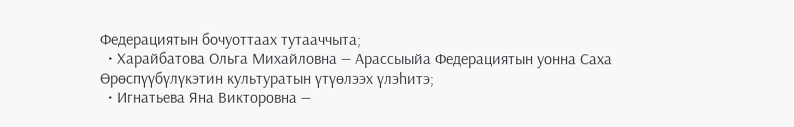Федерациятын бочуоттаах тутааччыта;
  • Харайбатова Ольга Михайловна — Арассыыйа Федерациятын уонна Саха Өрөспүүбүлүкэтин культуратын үтүөлээх үлэhитэ;
  • Игнатьева Яна Викторовна —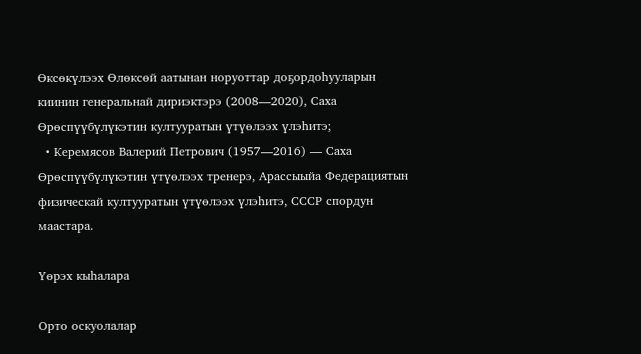Өксөкүлээх Өлөксөй аатынан норуоттар доҕордоhууларын киинин генеральнай дириэктэрэ (2008—2020), Саха Өрөспүүбүлүкэтин култууратын үтүөлээх үлэhитэ;
  • Керемясов Валерий Петрович (1957—2016) — Саха Өрөспүүбүлүкэтин үтүөлээх тренерэ, Арассыыйа Федерациятын физическай култууратын үтүөлээх үлэһитэ, СССР спордун маастара.

Үөрэх кыһалара

Орто оскуолалар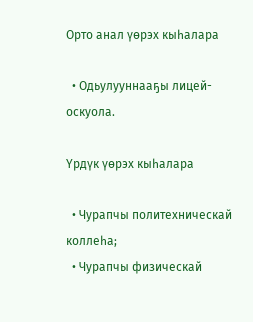Орто анал үөрэх кыһалара

  • Одьулууннааҕы лицей-оскуола.

Үрдүк үөрэх кыһалара

  • Чурапчы политехническай коллеһа;
  • Чурапчы физическай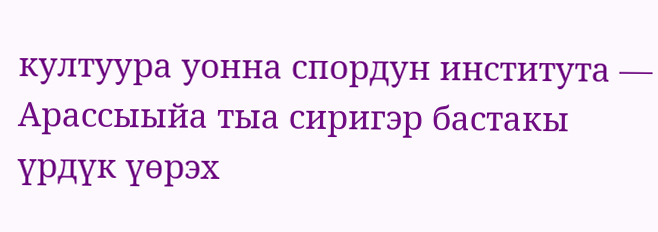култуура уонна спордун института — Арассыыйа тыа сиригэр бастакы үрдүк үөрэх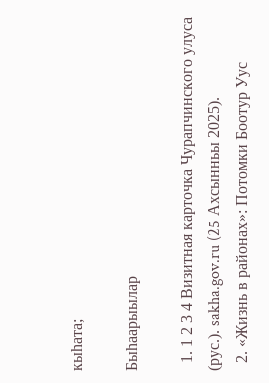кыһата;

Быһаарыылар

  1. 1 2 3 4 Визитная карточка Чурапчинского улуса (рус.). sakha.gov.ru (25 Ахсынньы 2025).
  2. «Жизнь в районах»: Потомки Боотур Уус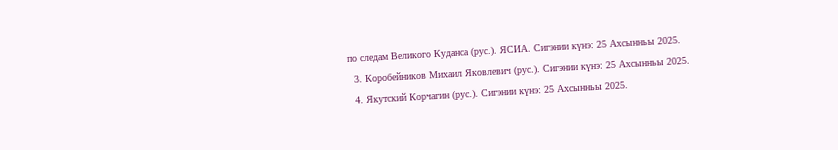по следам Великого Куданса (рус.). ЯСИА. Сигэнии күнэ: 25 Ахсынньы 2025.
  3. Коробейников Михаил Яковлевич (рус.). Сигэнии күнэ: 25 Ахсынньы 2025.
  4. Якутский Корчагин (рус.). Сигэнии күнэ: 25 Ахсынньы 2025.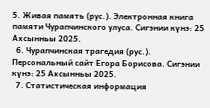5. Живая память (рус.). Электронная книга памяти Чурапчинского улуса. Сигэнии күнэ: 25 Ахсынньы 2025.
  6. Чурапчинская трагедия (рус.). Персональный сайт Егора Борисова. Сигэнии күнэ: 25 Ахсынньы 2025.
  7. Статистическая информация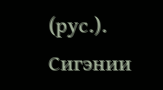(рус.). Сигэнии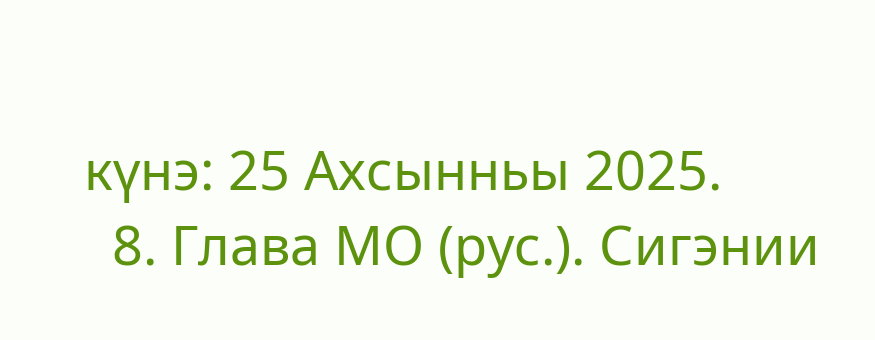күнэ: 25 Ахсынньы 2025.
  8. Глава МО (рус.). Сигэнии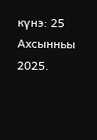күнэ: 25 Ахсынньы 2025.